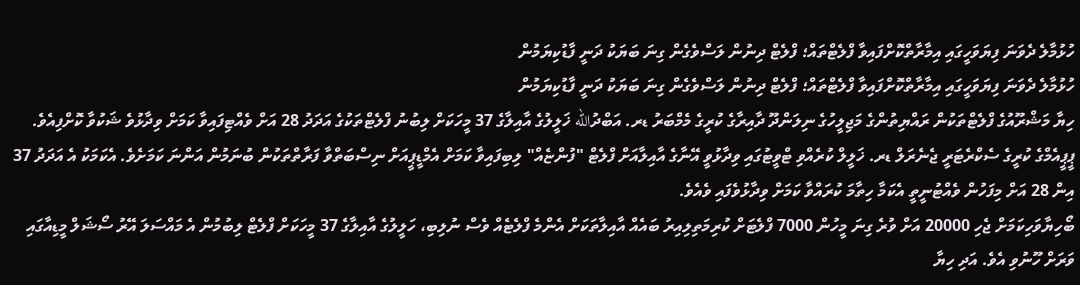ހުޅުމާލެ ދެވަނަ ފިޔަވަހީގައި އިމާރާތްކޮށްފައިވާ ފްލެޓްތައް؛ ފްލެޓް ދިނުން ލަސްވެގެން ގިނަ ބަޔަކު ދަނީ ފާޑުކިޔަމުން
ހުޅުމާލެ ދެވަނަ ފިޔަވަހީގައި އިމާރާތްކޮށްފައިވާ ފްލެޓްތައް؛ ފްލެޓް ދިނުން ލަސްވެގެން ގިނަ ބަޔަކު ދަނީ ފާޑުކިޔަމުން
ހިޔާ މަޝްރޫއުގެ ފްލެޓްތަކުން ރައްޔިތުންގެ މަޖިލީހުގެ ނިލަންދޫ ދާއިރާގެ ކުރީގެ މެމްބަރު ޑރ. އަބްދުالله ޚަލީލުގެ އާއިލާގެ 37 މީހަކަށް ލިބުނު ފްލެޓްތަކުގެ އަދަދު 28 އަށް ވެއްޓިފައިވާ ކަމަށް ވިދާޅުވެ ޝަކުވާ ކޮށްފިއެވެ.
ޕީޕީއެމްގެ ކުރީގެ ސެކްރެޓަރީ ޖެނެރަލް ޑރ. ޚަލީލް ކުރެއްވި ޓްވީޓުގައި ވިދާޅުވީ އޭނާގެ އާއިލާއަށް ފްލެޓް "ފުންޏެއް" ލިބިފައިވާ ކަމަށް އެމްޑީޕީއަށް ނިސްބަތްވާ ފަރާތްތަކުން ބުނަމުން އަންނަ ކަމަށެވެ. އެކަމަކު އެ އަދަދު 37 އިން 28 އަށް މިފަހުން ވެއްޓުނީތީ އެކަމާ ހިތާމަ ކުރައްވާ ކަމަށް ވިދާޅުވެފައި ވެއެވެ.
ބޯހިޔާވަހިކަމަށް ޖެހި 20000 އަށް ވުރެ ގިނަ މީހުން 7000 ފްލެޓަށް ކުރިމަތިލިއިރު ބައެއް އާއިލާތަކަށް އެންމެ ފްލެޓެއް ވެސް ނުލިބި، ހަލީލުގެ އާއިލާގެ 37 މީހަކަށް ފްލެޓް ލިބުމުން އެ މައްސަލަ އޭރު ސޯޝަލް މީޑިއާގައި ވަރަށް ހޫނުވި އެވެ. އަދި ހިޔާ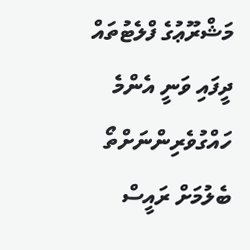މަޝްރޫޢުގެ ފްލެޓުތައް ދީފައި ވަނީ އެންމެ ހައްގުވެރިންނަށްތޯ ބެލުމަށް ރައީސް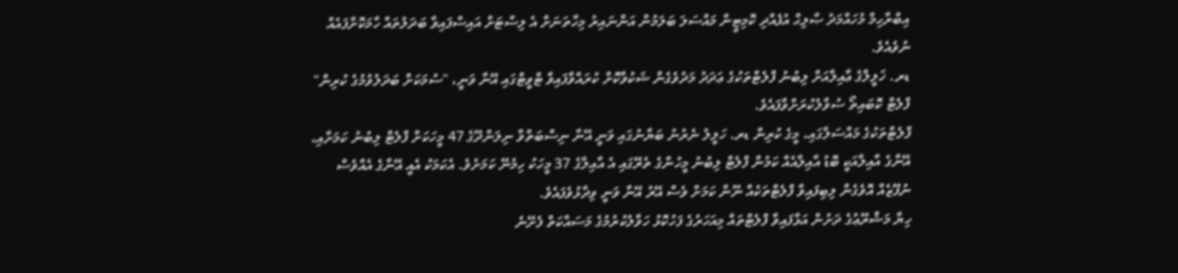އިބްރާހިމް މުހައްމަދު ޞާލިޙް އުފެއްދި ކޮމިޓީން މައްސަލަ ބަލަމުން އަންނައިރު މިހާތަނަށް އެ ލިސްޓަށް އައިސްފައިވާ ބަދަލުތައް ހާމަކޮށްފައެއް ނުވެއެވެ.
ޑރ. ޚަލީލްގެ ޢާއިލާއަށް ލިބުނު ފްލެޓްތަކުގެ ޢަދަދު މަދުވެގެން ޝަކުވާކޮށް ކުރައްވާފައިވާ ޓްވީޓްގައި އޭނާ ވަނީ، "ސުމަކަށް ބަދަލުވުމުގެ ކުރިން" ފްލެޓް ކޮބައިތޯ ސުވާލުކުރަށްވާފައެވެ.
ފްލެޓްތަކުގެ މައްސަލާގައި، މީގެ ކުރިން ޑރ. ހަލީލު ނެރުނު ބަޔާނުގައި ވަނީ އޭނާ ނިސްބަތްވާ ނިލަންދޫގެ 47 މީހަކަށް ފްލެޓް ލިބުނު ކަމަށާއި، އޭނާގެ އާއިލާއަކީ ބޮޑު އާއިލާއެއް ކަމުން ފްލެޓް ލިބުނު މީހުންގެ ތެރޭގައި އެ އާއިލާގެ 37 މީހަކު ހިމެނޭ ކަމަށެވެ. އެކަމަކު އެއީ އޭނާގެ އެއްވެސް ނުފޫޒެއް އޮވެގެން ލިބިފައިވާ ފްލެޓްތަކެއް ނޫން ކަމަށް ވެސް އޭރު އޭނާ ވަނީ ވިދާޅުވެފައެވެ.
ހިޔާ މަޝްރޫޢުގެ ދަށުން އަޅާފައިވާ ފްލެޓްތައް މިއަހަރުގެ ފަހުކޮޅު ހަވާލުކުރުމުގެ މަސައްކަތް ފެށޭނެ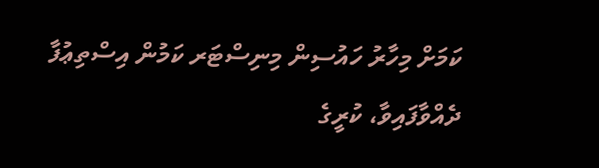ކަމަށް މިހާރު ހައުސިން މިނިސްޓަރ ކަމުން އިސްތިޢުފާ ދެއްވާފައިވާ، ކުރީގެ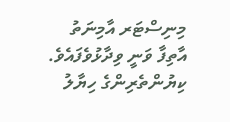މިނިސްޓަރ އާމިނަތު އާތިފާ ވަނީ ވިދާޅުވެފައެވެ.
ކިޔުންތެރިންގެ ހިޔާލު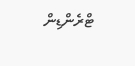ޓްރެންޑިން